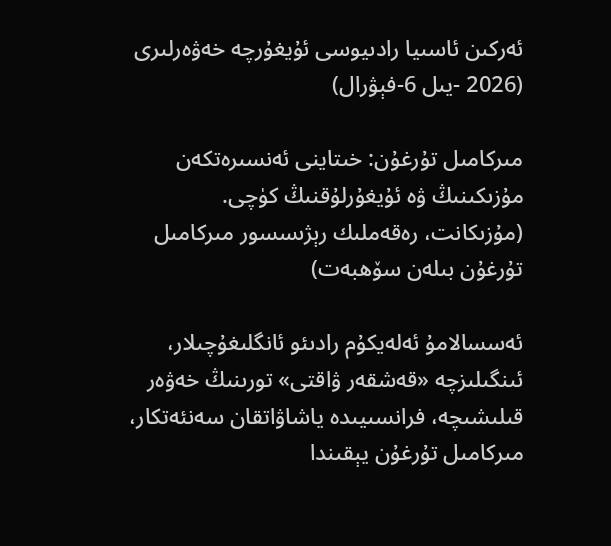ئەركىن ئاسىيا رادىيوسى ئۇيغۇرچە خەۋەرلىرى (2026 -يىل 6-فېۋرال)

مىركامىل تۇرغۇن: خىتاينى ئەنسىرەتكەن مۇزىكىنىڭ ۋە ئۇيغۇرلۇقنىڭ كۈچى. (مۇزىكانت، رەقەملىك رېژىسسور مىركامىل تۇرغۇن بىلەن سۆھبەت)

ئەسسالامۇ ئەلەيكۇم رادىئو ئانگلىغۇچىلار، ئىنگىلىزچە «قەشقەر ۋاقتى» تورىنىڭ خەۋەر قىلىشىچە، فرانسىيىدە ياشاۋاتقان سەنئەتكار، مىركامىل تۇرغۇن يېقىندا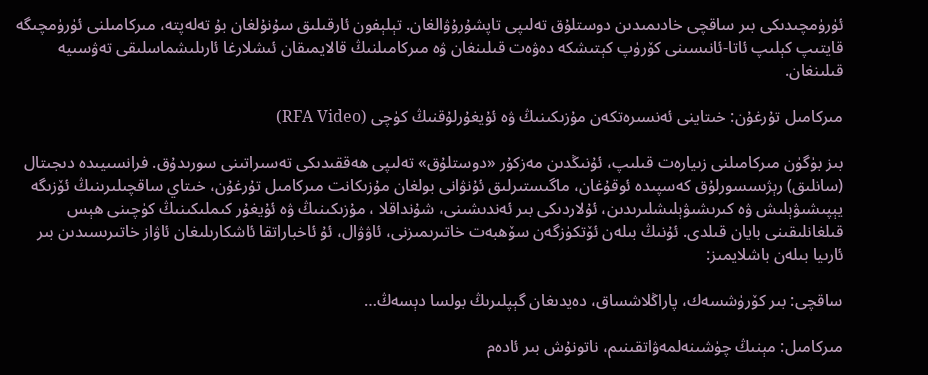ئۈرۈمچىدىكى بىر ساقچى خادىمىدىن دوستلۇق تەلىپى تاپشۇرۇۋالغان. تېلېفون ئارقىلىق سۇنۇلغان بۇ تەلەپتە، مىركامىلنى ئۈرۈمچىگە قايتىپ كېلىپ ئاتا-ئانىسىنى كۆرۈپ كېتىشكە دەۋەت قىلىنغان ۋە مىركامىلنىڭ قالايمىقان ئىشلارغا ئارىلىشماسلىقى تەۋسىيە قىلىنغان.

مىركامىل تۇرغۇن: خىتاينى ئەنسىرەتكەن مۇزىكىنىڭ ۋە ئۇيغۇرلۇقنىڭ كۈچى (RFA Video)

بىز بۈگۈن مىركامىلنى زىيارەت قىلىپ، ئۇنىڭدىن مەزكۇر «دوستلۇق» تەلىپى ھەققىدىكى تەسىراتىنى سورىدۇق. فرانسىيىدە دىجىتال (سانلىق) رېژىسسورلۇق كەسپىدە ئوقۇغان، ماگىستىرلىق ئۇنۋانى بولغان مۇزىكانت مىركامىل تۇرغۇن، خىتاي ساقچىلىرىنىڭ ئۆزىگە يېپىشىۋېلىش ۋە كىرىشىۋېلىشلىرىدىن، ئۇلاردىكى بىر ئەندىشىنى، شۇنداقلا ، مۇزىكىنىڭ ۋە ئۇيغۇر كىملىكىنىڭ كۈچىنى ھېس قىلغانلىقىنى بايان قىلدى. ئۇنىڭ بىلەن ئۆتكۈزگەن سۆھبەت خاتىرىمىزنى، ئاۋۋال، ئۇ ئاخباراتقا ئاشكارىلىغان ئاۋاز خاتىرىسىدىن بىر ئارىيا بىلەن باشلايمىز:

ساقچى: بىر كۆرۈشسەك، پاراڭلاشساق، دەيدىغان گېپلىرىڭ بولسا دېسەڭ…

مىركامىل: مېنىڭ چۈشىنەلمەۋاتقىنىم، ناتونۇش بىر ئادەم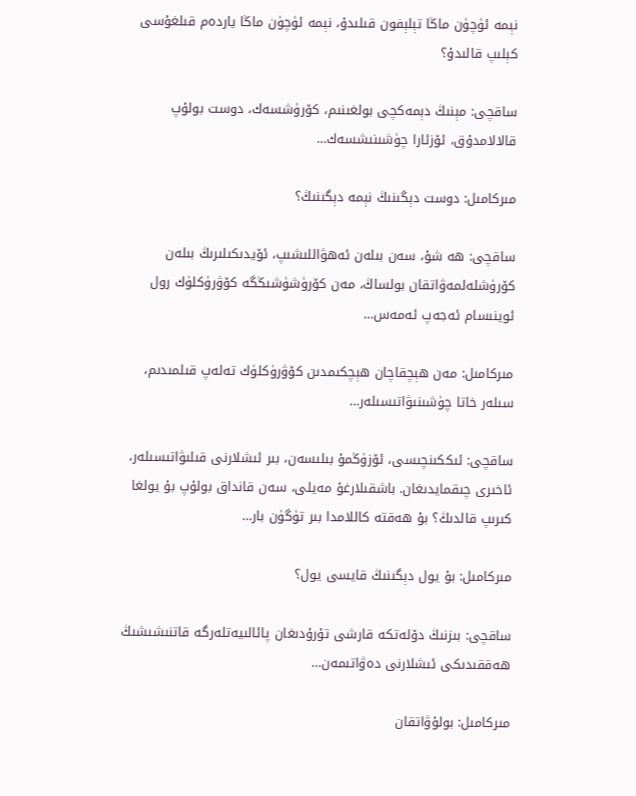نېمە ئۈچۈن ماڭا تېلېفون قىلىدۇ، نېمە ئۈچۈن ماڭا ياردەم قىلغۇسى كېلىپ قالىدۇ؟

ساقچى: مېنىڭ دېمەكچى بولغىنىم، كۆرۈشسەك، دوست بولۇپ قالالامدۇق، ئۆزئارا چۈشىنىشسەك…

مىركامىل: دوست دېگىنىڭ نېمە دېگىنىڭ؟

ساقچى: ھە شۇ، سەن بىلەن ئەھۋاللىشىپ، ئۆيدىكىلىرىڭ بىلەن كۆرۈشلەلمەۋاتقان بولساڭ، مەن كۆرۈشۈشىڭگە كۆۋرۈكلۈك رول ئوينىسام ئەجەپ ئەمەس…

مىركامىل: مەن ھېچقاچان ھېچكىمدىن كۆۋرۈكلۈك تەلەپ قىلمىدىم، سىلەر خاتا چۈشىنىۋاتىسىلەر…

ساقچى: ئىككىنچىسى، ئۆزۈڭمۇ بىلىسەن، بىر ئىشلارنى قىلىۋاتىسىلەر، ئاخىرى چىقمايدىغان. باشقىلارغۇ مەيلى، سەن قانداق بولۇپ بۇ يولغا كىرىپ قالدىڭ؟ بۇ ھەقتە كاللامدا بىر تۈگۈن بار…

مىركامىل: بۇ يول دېگىنىڭ قايسى يول؟

ساقچى: بىزنىڭ دۆلەتكە قارشى تۇرۇدىغان پائالىيەتلەرگە قاتنىشىشىڭ ھەققىدىكى ئىشلارنى دەۋاتىمەن…

مىركامىل: بولۇۋاتقان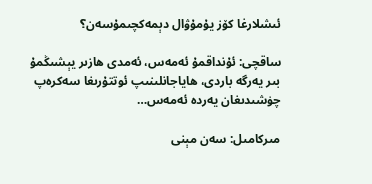ئىشلارغا كۆز يۇمۇۋال دېمەكچىمۇسەن؟

ساقچى: ئۇنداقمۇ ئەمەس، ئەمدى ھازىر يېشىڭمۇ بىر يەرگە باردى، ھاياجانلىنىپ ئوتتۇرىغا سەكرەپ چۈشىدىغان يەردە ئەمەس…

مىركامىل: سەن مېنى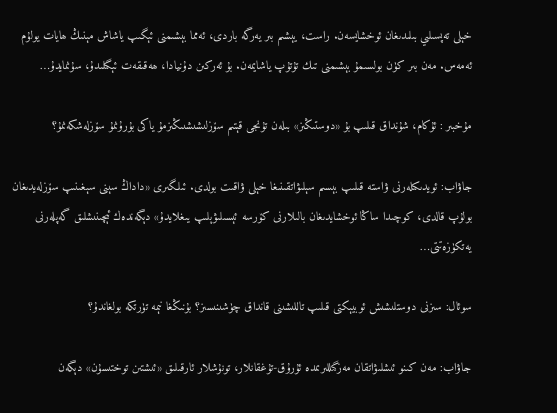خېلى تەپسىلىي بىلىدىغان ئوخشايسەن. راست، يېشىم بىر يەرگە باردى، ئەمما بېشىمنى ئېگىپ ياشاش مېنىڭ ھايات يولۇم ئەمەس. مەن بىر كۈن بولسىمۇ بېشىمنى تىك تۇتۇپ ياشايمەن. بۇ ئەركىن دۇنيادا، ھەقىقەت ئېگىلىدۇ، سۇنمايدۇ…

مۇخبىر : ئۇكام، شۇنداق قىلىپ بۇ «دوستىڭىز» بىلەن تۇنجى قېتىم سۆزلىشىشىىڭىزمۇ ياكى بۇرۇنمۇ سۆزلەشكەنمۇ؟

جاۋاب: ئويدىكىلەرنى ۋاستە قىلىپ بېسىم سېلىۋاتقىنىغا خېلى ۋاقىت بولدى. ئىلگىرى «داداڭ سېنى سېغىنىپ سۆزلەيدىغان بولۇپ قالدى، كوچىدا ساڭا ئوخشايدىغان بالىلارنى كۆرسە ئېسىلىۋېلىپ يىغلايدۇ» دېگەندەك ئېچىنىشلىق گەپلەرنى يەتكۈزەتتى…

سوئال: سىزنى دوستلىشىش ئوبيېكتى قىلىپ تاللىشىنى قانداق چۈشىنىسىز؟ بۇنىڭغا نېمە تۈرتكە بولغاندۇ؟

جاۋاب: مەن كىنو ئىشلىۋاتقان مەزگىللىرىمدە ئۇرۇق-تۇغقانلار، تونۇشلار ئارقىلىق «ئىشتىن توختىسۇن» دېگەن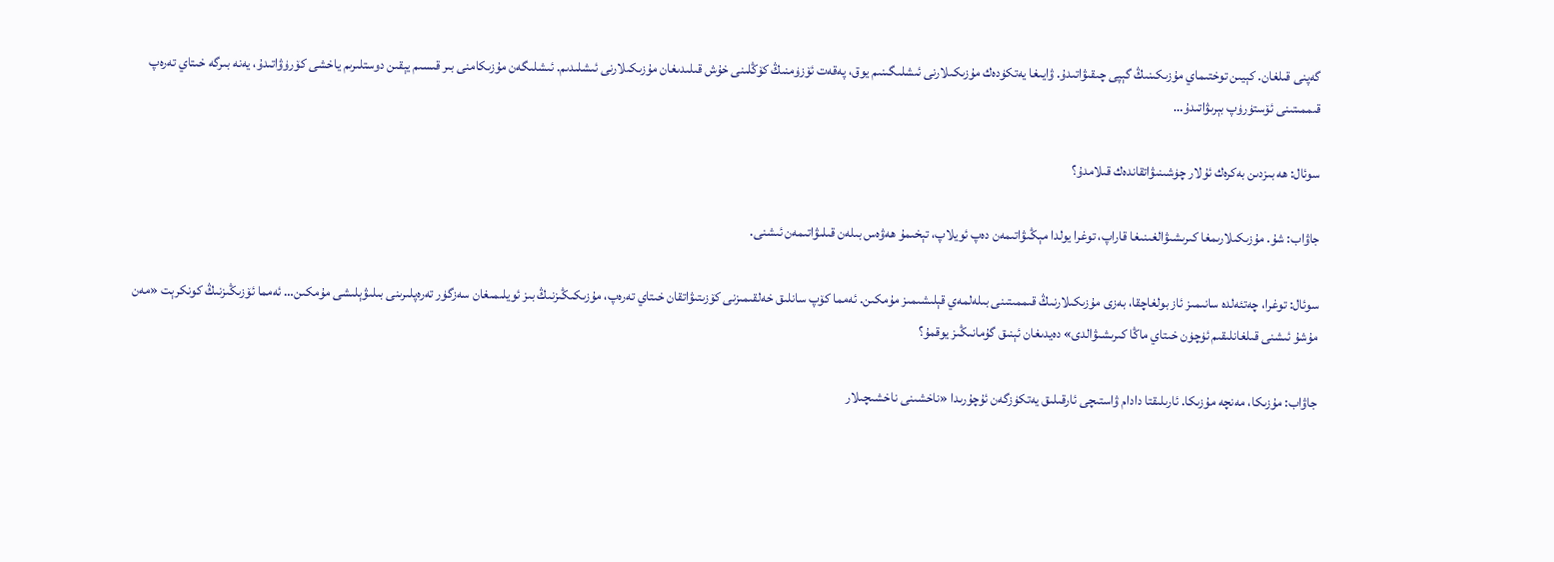گەپنى قىلغان. كېيىن توختىماي مۇزىكىنىڭ گېپى چىقىۋاتىدۇ. ۋايىغا يەتكۈدەك مۇزىكىلارنى ئىشلىگىنىم يوق، پەقەت ئۆزۈمنىڭ كۆڭلىنى خۇش قىلىدىغان مۇزىكىلارنى ئىشلىدىم. ئىشلىگەن مۇزىكامنى بىر قىسىم يېقىن دوستلىرىم ياخشى كۆرۈۋاتىدۇ، يەنە بىرگە خىتاي تەرەپ قىممىتىنى ئۆستۈرۈپ بېرىۋاتىدۇ…

سوئال: ھە بىزدىن بەكرەك ئۇلار چۈشىنىۋاتقاندەك قىلامدۇ؟

جاۋاب: شۇ. مۇزىكىلارىمغا كىرىشىۋالغىنىغا قاراپ، توغرا يولدا مېڭىۋاتىمەن دەپ ئويلاپ، تېخىمۇ ھەۋەس بىلەن قىلىۋاتىمەن ئىشنى.

سوئال: توغرا، چەتئەلدە سانىمىز ئاز بولغاچقا، بەزى مۇزىكىلارنىڭ قىممىتىنى بىلەلمەي قېلىشىمىز مۇمكىن. ئەمما كۆپ سانلىق خەلقىمىزنى كۆزىتىۋاتقان خىتاي تەرەپ، مۇزىكىڭىزنىڭ بىز ئويلىمىغان سەزگۈر تەرەپلىرىنى بىلىۋېلىشى مۇمكىن… ئەمما ئۆزىڭىزنىڭ كونكرېت «مەن مۇشۇ ئىشنى قىلغانلىقىم ئۈچۈن خىتاي ماڭا كىرىشىۋالدى» دەيدىغان ئېنىق گۇمانىڭىز يوقمۇ؟

جاۋاب: مۇزىكا، مەنچە مۇزىكا. ئارىلىقتا دادام ۋاستىچى ئارقىلىق يەتكۈزگەن ئۇچۇرىدا «ناخشىنى ناخشىچىلار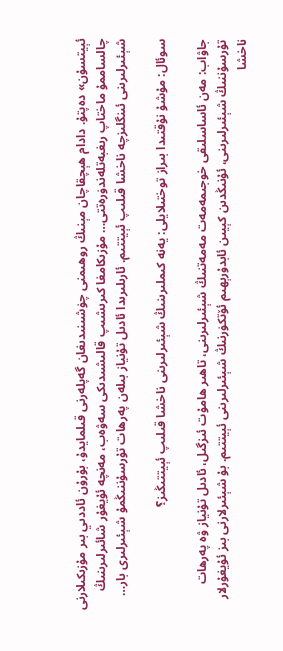ئېيتسۇن» دەپتۇ. دادام ھېچقاچان مېنىڭ روھىمنى چۈشىنىدىغان گەپلەرنى قىلمايدۇ، بۇرۇن ئاددىي بىر مۇزىكىلارنى چالساممۇ ماختاپ رىغبەتلەندۈرەتتى… مۇزىكامغا كىرىشىپ قالىشىدىكى سەۋەب، مەنچە ئۇيغۇر شائىرلىرىنىڭ شېئىرلىرىنى ئىنگلىزچە ناخشا قىلىپ ئېيتتىم. ئارىلىرىدا ئادىل تۇنياز بىلەن پەرھات تۇرسۇننىڭمۇ شېئىرلىرى بار…

سوئال: مۇشۇ نۇقتىدا بىراز توختىلايلى: يەنە كىملىرىنىڭ شېئىرلىرىنى ناخشا قىلىپ ئېيتتىڭىز؟

جاۋاب: مەن ئاساسلىقى خوجىمەمەت مەمەتنىڭ شېئىرلىرىنى، تاھىر ھامۇت ئىزگىل، ئادىل تۇنياز ۋە پەرھات تۇرسۇننىڭ شېئىرلىرىنى، ئۇنىڭدىن كېيىن ئابدۇرېھىم ئۆتكۈرنىڭ شېئىرلىرىنى ئېيتتىم. بۇ شېئىرلارنى بىز ئۇيغۇرلار ناخشا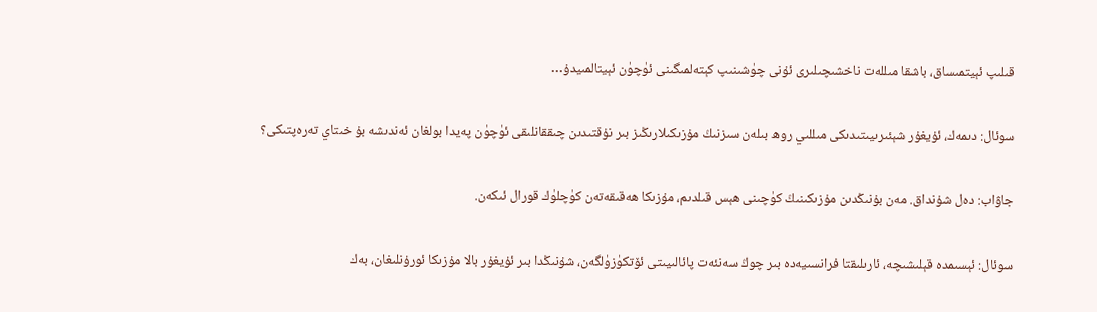قىلىپ ئېيتمىساق، باشقا مىللەت ناخشىچىلىرى ئۇنى چۈشىنىپ كېتەلمىگىنى ئۈچۈن ئېيتالمىيدۇ…

سوئال: دىمەك، ئۇيغۇر شېئىرىيىتىدىكى مىللىي روھ بىلەن سىزنىڭ مۇزىكىلارىڭىز بىر نۇقتىدىن چىققانلىقى ئۈچۈن پەيدا بولغان ئەندىشە بۇ خىتاي تەرەپتىكى؟

جاۋاب: دەل شۇنداق. مەن بۇنىڭدىن مۇزىكىنىڭ كۈچىنى ھېس قىلدىم، مۇزىكا ھەقىقەتەن كۈچلۈك قورال ئىكەن.

سوئال: ئېسىمدە قېلىشىچە، ئارىلىقتا فرانسىيەدە بىر چوڭ سەنئەت پائالىيىتى ئۆتكۈزۈلگەن، شۇنىڭدا بىر ئۇيغۇر بالا مۇزىكا ئورۇنلىغان، بەك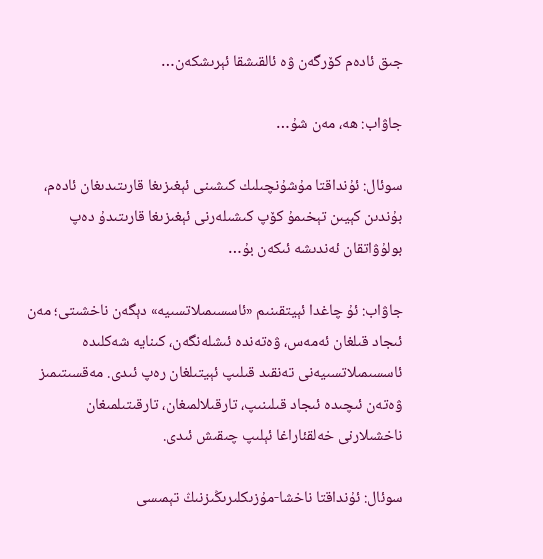جىق ئادەم كۆرگەن ۋە ئالقىشقا ئېرىشكەن…

جاۋاب: ھە، مەن شۇ…

سوئال: ئۇنداقتا مۇشۇنچىلىك كىشىنى ئېغىزىغا قارىتىدىغان ئادەم، بۇندىن كېيىن تېخىمۇ كۆپ كىشىلەرنى ئېغىزىغا قارىتىدۇ دەپ بولۇۋاتقان ئەندىشە ئىكەن بۇ…

جاۋاب: ئۇ چاغدا ئېيتقىنىم «ئاسسىمىلاتسىيە» دېگەن ناخشىتى؛ مەن ئىجاد قىلغان ئەمەس، ۋەتەندە ئىشلەنگەن، كىنایە شەكلىدە ئاسسىمىلاتسىيەنى تەنقىد قىلىپ ئېيتىلغان رەپ ئىدى. مەقسىتىمىز ۋەتەن ئىچىدە ئىجاد قىلىنىپ، تارقىلالمىغان، تارقىتىلمىغان ناخشىلارنى خەلقئاراغا ئېلىپ چىقىش ئىدى.

سوئال: ئۇنداقتا ناخشا-مۇزىكلىرىڭىزنىڭ تېمىسى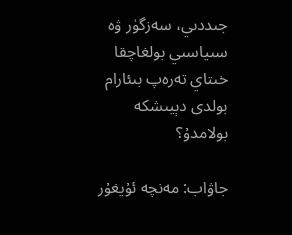جىددىي، سەزگۈر ۋە سىياسىي بولغاچقا خىتاي تەرەپ بىئارام بولدى دېيىشكە بولامدۇ؟

جاۋاب: مەنچە ئۇيغۇر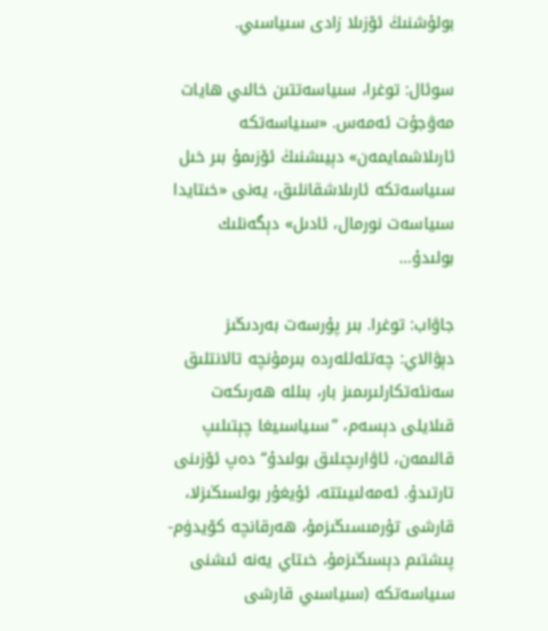بولۇشنىڭ ئۆزىلا زادى سىياسىي.

سوئال: توغرا، سىياسەتتىن خالىي ھايات مەۋجۇت ئەمەس. «سىياسەتكە ئارىلاشمايمەن» دېيىشنىڭ ئۆزىمۇ بىر خىل سىياسەتكە ئارىلاشقانلىق، يەنى «خىتايدا سىياسەت نورمال، ئادىل» دېگەنلىك بولىدۇ…

جاۋاب: توغرا. بىر پۇرسەت بەردىڭىز دېۋالاي: چەتئەللەردە بىرمۇنچە تالانتلىق سەنئەتكارلىرىمىز بار، بىللە ھەرىكەت قىلايلى دېسەم، ”سىياسىيغا چېتىلىپ قالىمەن، ئاۋارىچىلىق بولىدۇ“ دەپ ئۆزىنى تارتىدۇ. ئەمەلىيىتتە، ئۇيغۇر بولسىڭىزلا، قارشى تۇرمىسىڭىزمۇ، ھەرقانچە كۆيدۈم-پىشتىم دېسىڭىزمۇ، خىتاي يەنە ئىشنى سىياسەتكە (سىياسىي قارشى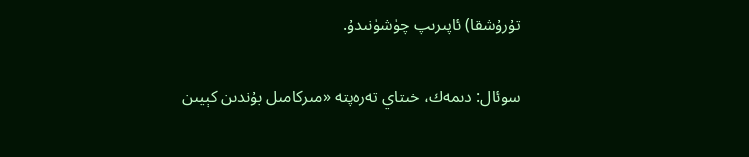تۇرۇشقا) ئاپىرىپ چۈشۈنىدۇ.

سوئال: دىمەك، خىتاي تەرەپتە «مىركامىل بۇندىن كېيىن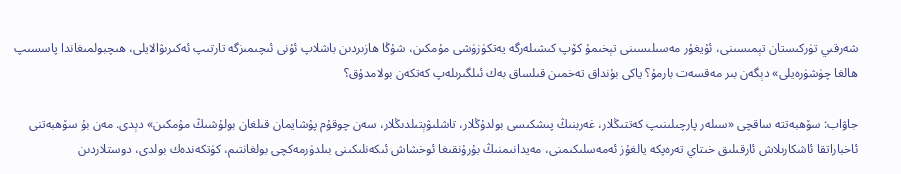شەرقىي تۈركىستان تېمىسىنى، ئۇيغۇر مەسىلىسىنى تېخىمۇ كۆپ كىشىلەرگە يەتكۈزۈشى مۇمكىن، شۇڭا ھازىردىن باشلاپ ئۇنى ئىچىمىزگە تارتىپ ئەكىرىۋالايلى، ھىچبولمىغاندا پاسسىپ ھالغا چۈشۈرەيلى» دېگەن بىر مەقسەت بارمۇ؟ ياكى بۇنداق تەخمىن قىلساق بەك ئىلگىرىلەپ كەتكەن بولامدۇق؟

جاۋاب: سۆھبەتتە ساقچى «سىلەر پارچىلىنىپ كەتتىڭلار، غەربنىڭ پىشكىسى بولدۇڭلار، تاشلىۋېتىلدىڭلار، سەن چوقۇم پۇشايمان قىلغان بولۇشىڭ مۇمكىن» دېدى. مەن بۇ سۆھبەتنى ئاخباراتقا ئاشكارىلاش ئارقىلىق خىتاي تەرەپكە يالغۇز ئەمەسلىكىمنى، مەيدانىمنىڭ بۇرۇنقىغا ئوخشاش ئىكەنلىكىنى بىلدۈرمەكچى بولغانتىم، كۈتكەندەك بولدى، دوستلاردىن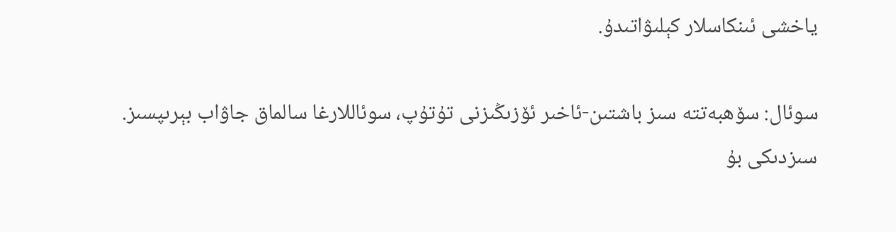ياخشى ئىنكاسلار كېلىۋاتىدۇ.

سوئال: سۆھبەتتە سىز باشتىن-ئاخىر ئۆزىڭىزنى تۇتۇپ، سوئاللارغا سالماق جاۋاب بېرىپسىز. سىزدىكى بۇ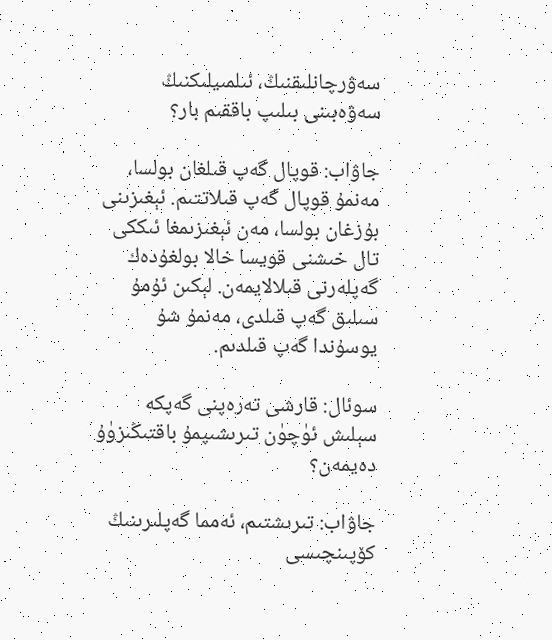سەۋرچانلىقنىڭ، ئىلمىيلىكنىڭ سەۋەبىنى بىلىپ باققىم بار؟

جاۋاب: قوپال گەپ قىلغان بولسا، مەنمۇ قوپال گەپ قىلاتتىم. ئېغىزىنى بۇزغان بولسا، مەن ئېغىزىمغا ئىككى تال خىشنى قويسا خالا بولغۇدەك گەپلەرنى قىلالايمەن. لېكىن ئۇمۇ سىلىق گەپ قىلدى، مەنمۇ شۇ يوسۇندا گەپ قىلدىم.

سوئال: قارشى تەرەپنى گەپكە سېلىش ئۈچۈن تىرىشىپمۇ باقتىڭىزۈۇ دەيمەن؟

جاۋاب: تىرىشتىم، ئەمما گەپلىرىنىڭ كۆپىنچىسى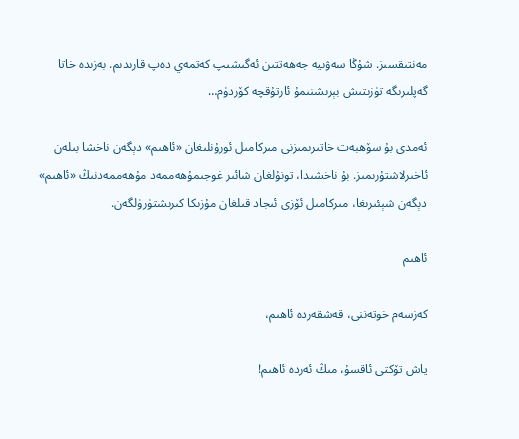مەنتىقسىز. شۇڭا سەۋىيە جەھەتتىن ئەگىشىپ كەتمەي دەپ قارىدىم. بەزىدە خاتا گەپلىرىگە تۈزىتىش بېرىشنىمۇ ئارتۇقچە كۆردۈم…

ئەمدى بۇ سۆھبەت خاتىرىمىزنى مىركامىل ئورۇنلىغان «ئاھىم» دېگەن ناخشا بىلەن ئاخىرلاشتۇرىمىز. بۇ ناخشىدا، تونۇلغان شائىر غوجىمۇھەممەد مۇھەممەدنىڭ «ئاھىم» دېگەن شېئىرىغا، مىركامىل ئۆزى ئىجاد قىلغان مۇزىكا كىرىشتۈرۈلگەن.

ئاھىم

كەزسەم خوتەننى، قەشقەردە ئاھىم،

ياش تۆكتى ئاقسۇ، مىڭ ئەردە ئاھىم!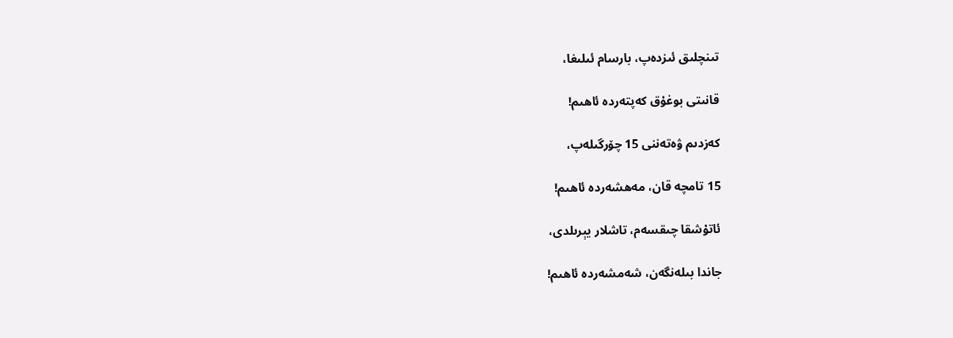تىنچلىق ئىزدەپ، بارسام ئىلىغا،

قانىتى بوغۇق كەپتەردە ئاھىم!

كەزدىم ۋەتەننى 15 چۆرگىلەپ،

15 تامچە قان، مەھشەردە ئاھىم!

ئاتۇشقا چىقسەم، تاشلار يېرىلدى،

جاندا بىلەنگەن، شەمشەردە ئاھىم!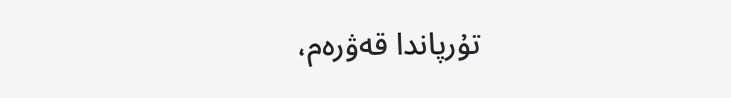تۇرپاندا قەۋرەم،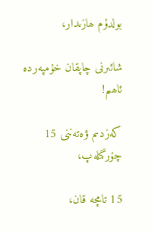بولدۇم ھازىدار،

شائىرنى چاپقان خۇمپەردە ئاھىم!

كەزدىم ۋەتەننى 15 چۆرگىلەپ،

15 تامچە قان،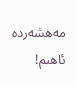مەھشەردە ئاھىم!